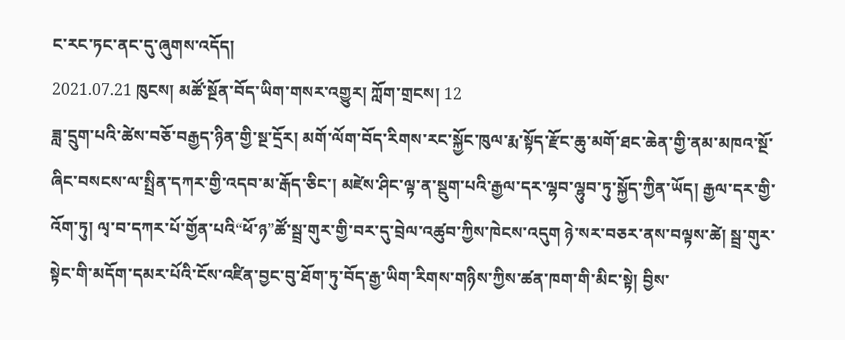ང་རང་ཏང་ནང་དུ་ཞུགས་འདོད།
2021.07.21 ཁུངས། མཚོ་སྔོན་བོད་ཡིག་གསར་འགྱུར། ཀློག་གྲངས། 12
ཟླ་དྲུག་པའི་ཚེས་བཅོ་བརྒྱད་ཉིན་གྱི་སྔ་དྲོར། མགོ་ལོག་བོད་རིགས་རང་སྐྱོང་ཁུལ་རྨ་སྟོད་རྫོང་ཆུ་མགོ་ཐང་ཆེན་གྱི་ནམ་མཁའ་སྔོ་ཞིང་བསངས་ལ་སྤྲིན་དཀར་གྱི་འདབ་མ་རྒོད་ཅིང་། མཛེས་ཤིང་ལྟ་ན་སྡུག་པའི་རྒྱལ་དར་ལྷབ་ལྷུབ་ཏུ་སྐྱོད་ཀྱིན་ཡོད། རྒྱལ་དར་གྱི་འོག་ཏུ། ལྭ་བ་དཀར་པོ་གྱོན་པའི“ཕོ་ཉ”ཚོ་སྦྲ་གུར་གྱི་བར་དུ་བྲེལ་འཚུབ་ཀྱིས་ཁེངས་འདུག ཉེ་སར་བཅར་ནས་བལྟས་ཚེ། སྦྲ་གུར་སྟེང་གི་མདོག་དམར་པོའི་ངོས་འཛིན་བྱང་བུ་ཐོག་ཏུ་བོད་རྒྱ་ཡིག་རིགས་གཉིས་ཀྱིས་ཚན་ཁག་གི་མིང་སྟེ། བྱིས་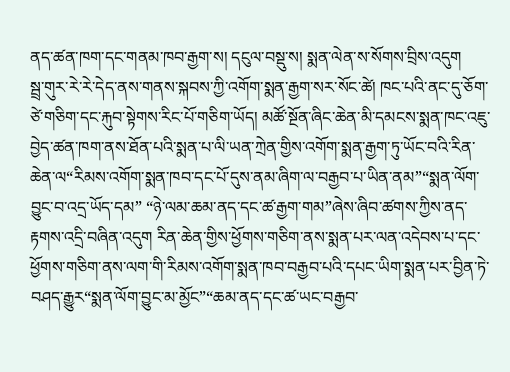ནད་ཚན་ཁག་དང་གནམ་ཁབ་རྒྱག་ས། དངུལ་བསྡུ་ས། སྨན་ལེན་ས་སོགས་བྲིས་འདུག
སྦྲ་གུར་རེ་རེ་དེད་ནས་གནས་སྐབས་ཀྱི་འགོག་སྨན་རྒྱག་སར་སོང་ཚེ། ཁང་པའི་ནང་དུ་ཅོག་ཙེ་གཅིག་དང་རྐུབ་སྟེགས་རིང་པོ་གཅིག་ཡོད། མཚོ་སྔོན་ཞིང་ཆེན་མི་དམངས་སྨན་ཁང་འཇུ་བྱེད་ཚན་ཁག་ནས་ཐོན་པའི་སྨན་པ་ལི་ཡན་ཀྲེན་གྱིས་འགོག་སྨན་རྒྱག་ཏུ་ཡོང་བའི་རིན་ཆེན་ལ“རིམས་འགོག་སྨན་ཁབ་དང་པོ་དུས་ནམ་ཞིག་ལ་བརྒྱབ་པ་ཡིན་ནམ”“སྨན་ལོག་བྱུང་བ་འདྲ་ཡོད་དམ” “ཉེ་ལམ་ཆམ་ནད་དང་ཚ་རྒྱག་གམ”ཞེས་ཞིབ་ཚགས་ཀྱིས་ནད་རྟགས་འདྲི་བཞིན་འདུག རིན་ཆེན་གྱིས་ཕྱོགས་གཅིག་ནས་སྨན་པར་ལན་འདེབས་པ་དང་ཕྱོགས་གཅིག་ནས་ལག་གི་རིམས་འགོག་སྨན་ཁབ་བརྒྱབ་པའི་དཔང་ཡིག་སྨན་པར་བྱིན་ཏེ་བཤད་རྒྱུར“སྨན་ལོག་བྱུང་མ་མྱོང”“ཆམ་ནད་དང་ཚ་ཡང་བརྒྱབ་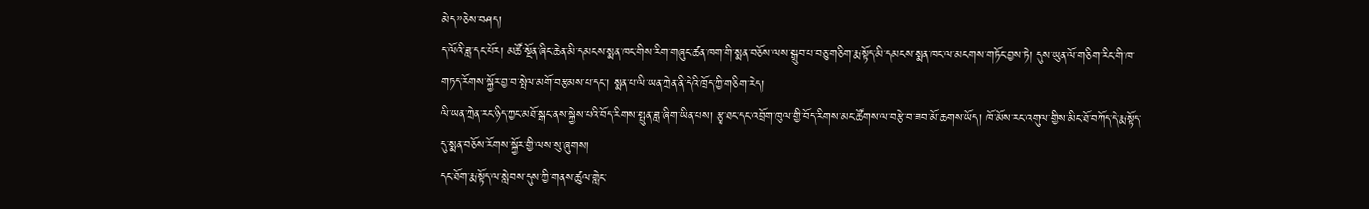མེད”ཅེས་བཤད།
ད་ལོའི་ཟླ་དང་པོར། མཚོ་སྔོན་ཞིང་ཆེན་མི་དམངས་སྨན་ཁང་གིས་རིག་གཞུང་ཚན་ཁག་གི་སྨན་བཅོས་ལས་སྒྲུབ་པ་བཅུ་གཅིག་རྨ་སྟོད་མི་དམངས་སྨན་ཁང་ལ་མངགས་གཏོང་བྱས་ཏེ། དུས་ཡུན་ལོ་གཅིག་རིང་གི་ཁ་གཏད་རོགས་སྐྱོར་བྱ་བ་སྤེལ་མགོ་བརྩམས་པ་དང་། སྨན་པ་ལི་ཡན་ཀྲེན་ནི་དེའི་ཁྲོད་ཀྱི་གཅིག་རེད།
ལི་ཡན་ཀྲེན་རང་ཉིད་ཀྱང་མཐོ་སྒང་ནས་སྐྱེས་པའི་བོད་རིགས་སྤུན་ཟླ་ཞིག་ཡིན་པས། རྩྭ་ཐང་དང་འབྲོག་ཁུལ་གྱི་བོད་རིགས་མང་ཚོགས་ལ་བརྩེ་བ་ཟབ་མོ་ཆགས་ཡོད། ཁོ་མོས་རང་འགུལ་གྱིས་མིང་ཐོ་བཀོད་དེ་རྨ་སྟོད་དུ་སྨན་བཅོས་རོགས་སྐྱོར་གྱི་ལས་སུ་ཞུགས།
དང་ཐོག་རྨ་སྟོད་ལ་སླེབས་དུས་ཀྱི་གནས་ཚུལ་གླེང་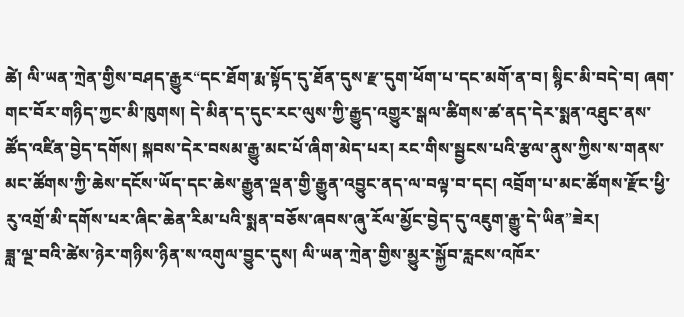ཚེ། ལི་ཡན་ཀྲེན་གྱིས་བཤད་རྒྱུར“དང་ཐོག་རྨ་སྟོད་དུ་ཐོན་དུས་རྫ་དུག་ཕོག་པ་དང་མགོ་ན་བ། སྙིང་མི་བདེ་བ། ཞག་གང་བོར་གཉིད་ཀྱང་མི་ཁུགས། དེ་མིན་ད་དུང་རང་ལུས་ཀྱི་རྒྱུད་འགྱུར་སྒལ་ཚིགས་ཚ་ནད་དེར་སྨན་འཐུང་ནས་ཚོད་འཛིན་བྱེད་དགོས། སྐབས་དེར་བསམ་རྒྱུ་མང་པོ་ཞིག་མེད་པར། རང་གིས་སྦྱངས་པའི་རྩལ་ནུས་ཀྱིས་ས་གནས་མང་ཚོགས་ཀྱི་ཆེས་དངོས་ཡོད་དང་ཆེས་རྒྱུན་ལྡན་གྱི་རྒྱུན་འབྱུང་ནད་ལ་བལྟ་བ་དང། འབྲོག་པ་མང་ཚོགས་རྫོང་ཕྱི་རུ་འགྲོ་མི་དགོས་པར་ཞིང་ཆེན་རིམ་པའི་སྨན་བཅོས་ཞབས་ཞུ་རོལ་མྱོང་བྱེད་དུ་འཇུག་རྒྱུ་དེ་ཡིན”ཟེར།
ཟླ་ལྔ་བའི་ཚེས་ཉེར་གཉིས་ཉིན་ས་འགུལ་བྱུང་དུས། ལི་ཡན་ཀྲེན་གྱིས་མྱུར་སྐྱོབ་རླངས་འཁོར་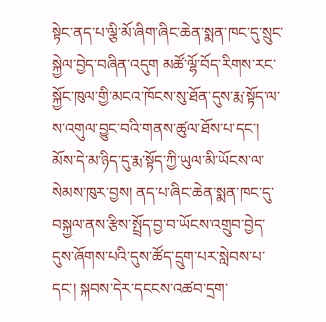སྟེང་ནད་པ་ལྕི་མོ་ཞིག་ཞིང་ཆེན་སྨན་ཁང་དུ་སྲུང་སྐྱེལ་བྱེད་བཞིན་འདུག མཚོ་ལྷོ་བོད་རིགས་རང་སྐྱོང་ཁུལ་གྱི་མངའ་ཁོངས་སུ་ཐོན་དུས་རྨ་སྟོད་ལ་ས་འགུལ་བྱུང་བའི་གནས་ཚུལ་ཐོས་པ་དང་། མོས་དེ་མ་ཉིད་དུ་རྨ་སྟོད་ཀྱི་ཡུལ་མི་ཡོངས་ལ་སེམས་ཁུར་བྱས། ནད་པ་ཞིང་ཆེན་སྨན་ཁང་དུ་བསྐྱལ་ནས་རྩིས་སྤྲོད་བྱ་བ་ཡོངས་འགྲུབ་བྱེད་དུས་ཞོགས་པའི་དུས་ཚོད་དྲུག་པར་སླེབས་པ་དང་། སྐབས་དེར་དངངས་འཚབ་དྲག་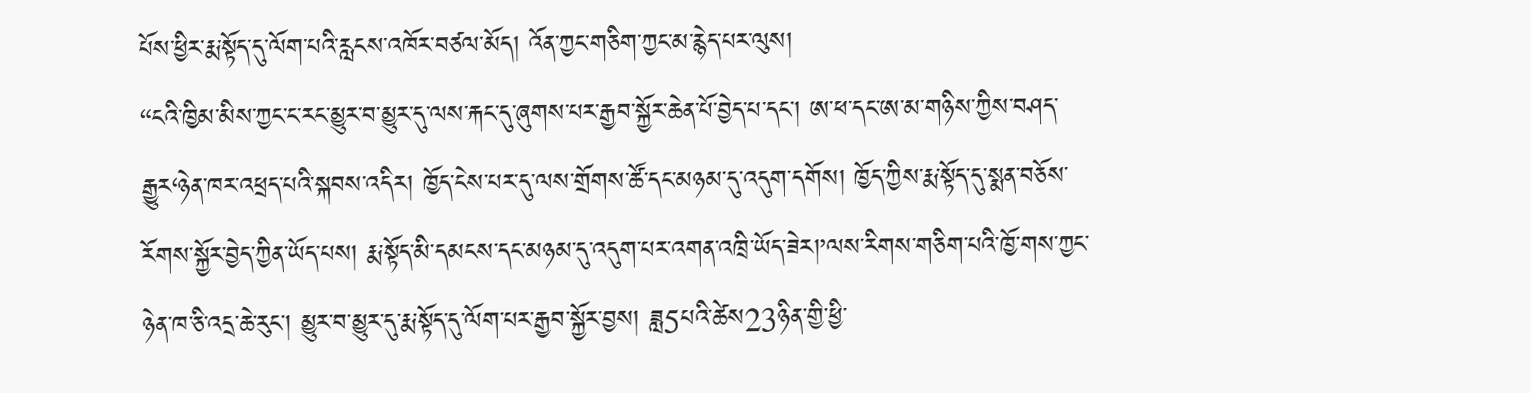པོས་ཕྱིར་རྨ་སྟོད་དུ་ལོག་པའི་རླངས་འཁོར་བཙལ་མོད། འོན་ཀྱང་གཅིག་ཀྱང་མ་རྙེད་པར་ལུས།
“ངའི་ཁྱིམ་མིས་ཀྱང་ང་རང་མྱུར་བ་མྱུར་དུ་ལས་རྐང་དུ་ཞུགས་པར་རྒྱབ་སྐྱོར་ཆེན་པོ་བྱེད་པ་དང་། ཨ་ཕ་དང་ཨ་མ་གཉིས་ཀྱིས་བཤད་རྒྱུར‘ཉེན་ཁར་འཕྲད་པའི་སྐབས་འདིར། ཁྱོད་ངེས་པར་དུ་ལས་གྲོགས་ཚོ་དང་མཉམ་དུ་འདུག་དགོས། ཁྱོད་ཀྱིས་རྨ་སྟོད་དུ་སྨན་བཅོས་རོགས་སྐྱོར་བྱེད་ཀྱིན་ཡོད་པས། རྨ་སྟོད་མི་དམངས་དང་མཉམ་དུ་འདུག་པར་འགན་འཁྲི་ཡོད་ཟེར།’ལས་རིགས་གཅིག་པའི་ཁྱོ་གས་ཀྱང་ཉེན་ཁ་ཅི་འདྲ་ཆེ་རུང་། མྱུར་བ་མྱུར་དུ་རྨ་སྟོད་དུ་ལོག་པར་རྒྱབ་སྐྱོར་བྱས། ཟླ5པའི་ཚེས23ཉིན་གྱི་ཕྱི་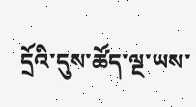དྲོའི་དུས་ཚོད་ལྔ་ཡས་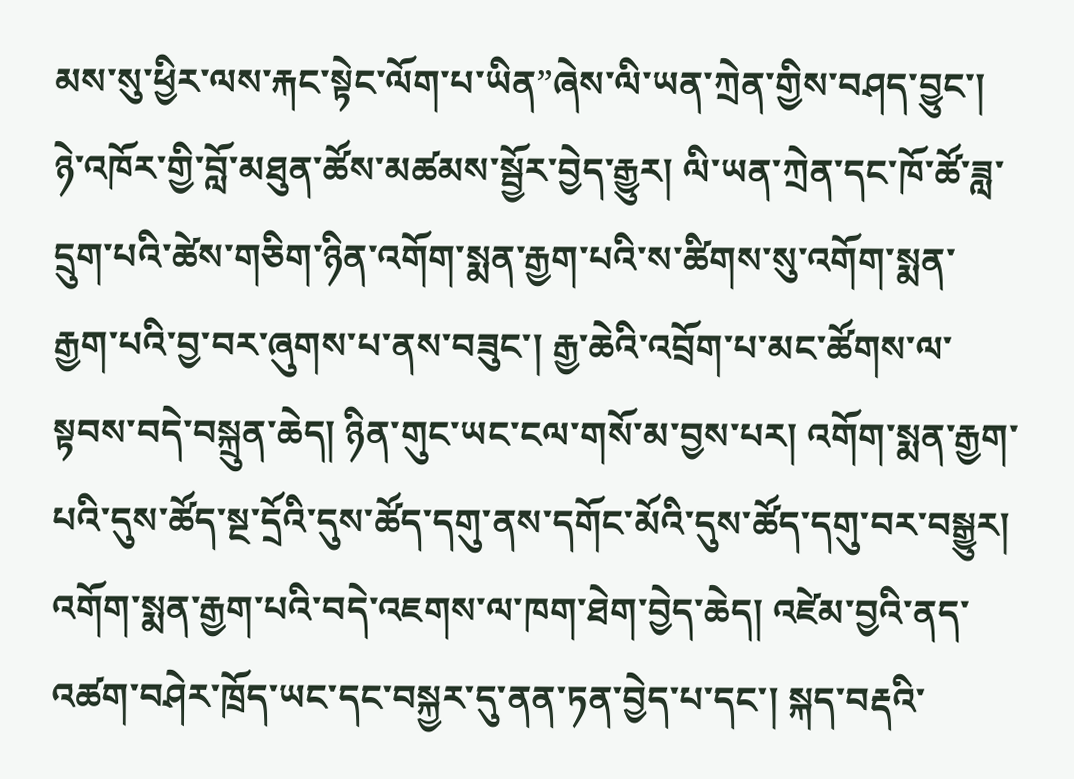མས་སུ་ཕྱིར་ལས་རྐང་སྟེང་ལོག་པ་ཡིན”ཞེས་ལི་ཡན་ཀྲེན་གྱིས་བཤད་བྱུང་།
ཉེ་འཁོར་གྱི་བློ་མཐུན་ཚོས་མཚམས་སྦྱོར་བྱེད་རྒྱུར། ལི་ཡན་ཀྲེན་དང་ཁོ་ཚོ་ཟླ་དྲུག་པའི་ཚེས་གཅིག་ཉིན་འགོག་སྨན་རྒྱག་པའི་ས་ཚིགས་སུ་འགོག་སྨན་རྒྱག་པའི་བྱ་བར་ཞུགས་པ་ནས་བཟུང་། རྒྱ་ཆེའི་འབྲོག་པ་མང་ཚོགས་ལ་སྟབས་བདེ་བསྐྲུན་ཆེད། ཉིན་གུང་ཡང་ངལ་གསོ་མ་བྱས་པར། འགོག་སྨན་རྒྱག་པའི་དུས་ཚོད་སྔ་དྲོའི་དུས་ཚོད་དགུ་ནས་དགོང་མོའི་དུས་ཚོད་དགུ་བར་བསྒྱུར། འགོག་སྨན་རྒྱག་པའི་བདེ་འཇགས་ལ་ཁག་ཐེག་བྱེད་ཆེད། འཛེམ་བྱའི་ནད་འཚག་བཤེར་ཁྲོད་ཡང་དང་བསྐྱར་དུ་ནན་ཏན་བྱེད་པ་དང་། སྐད་བརྡའི་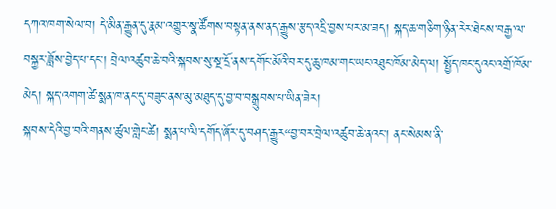དཀའ་ཁག་སེལ་བ། དེ་མིན་རྒྱུན་དུ་རྣམ་འགྱུར་སྣ་ཚོགས་བསྟན་ནས་ནད་རྒྱུས་རྩད་འདྲི་བྱས་པར་མ་ཟད། སྐད་ཆ་གཅིག་ཉིན་རེར་ཐེངས་བརྒྱ་ལ་བསྐྱར་ཟློས་བྱེད་པ་དང་། བྲེལ་འཚུབ་ཆེ་བའི་སྐབས་སུ་སྔ་དྲོ་ནས་དགོང་མོའི་བར་དུ་ཆུ་ཁམ་གང་ཡང་འཐུང་ཁོམ་མེད་ལ། སྤྱོད་ཁང་དུའང་འགྲོ་ཁོམ་མེད། སྐད་འགག་ཚེ་སྨན་ཁ་ནང་དུ་བཟུང་ནས་མུ་མཐུད་དུ་བྱ་བ་བསྒྲུབས་པ་ཡིན་ཟེར།
སྐབས་དེའི་བྱ་བའི་གནས་ཚུལ་གླེང་ཚེ། སྨན་པ་ལི་དགོད་ཞོར་དུ་བཤད་རྒྱུར“བྱ་བར་བྲེལ་འཚུབ་ཆེ་ནའང་། ནང་སེམས་ནི་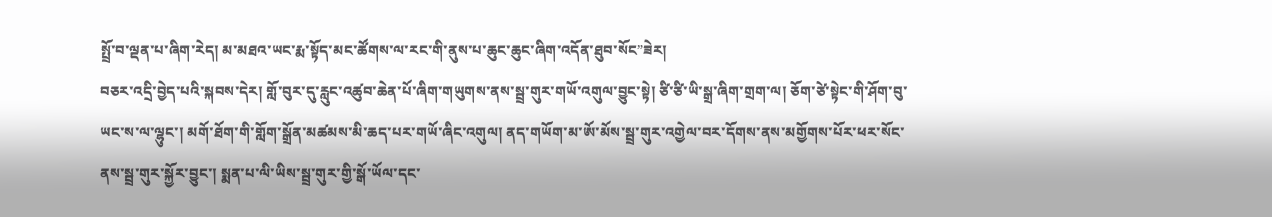སྤྲོ་བ་ལྡན་པ་ཞིག་རེད། མ་མཐའ་ཡང་རྨ་སྟོད་མང་ཚོགས་ལ་རང་གི་ནུས་པ་ཆུང་ཆུང་ཞིག་འདོན་ཐུབ་སོང”ཟེར།
བཅར་འདྲི་བྱེད་པའི་སྐབས་དེར། གློ་བུར་དུ་རླུང་འཚུབ་ཆེན་པོ་ཞིག་གཡུགས་ནས་སྦྲ་གུར་གཡོ་འགུལ་བྱུང་སྟེ། ཙི་ཙི་ཡི་སྒྲ་ཞིག་གྲག་ལ། ཅོག་ཙེ་སྟེང་གི་ཤོག་བུ་ཡང་ས་ལ་ལྷུང་། མགོ་ཐོག་གི་གློག་སྒྲོན་མཚམས་མི་ཆད་པར་གཡོ་ཞིང་འགུལ། ནད་གཡོག་མ་ཨོ་མོས་སྦྲ་གུར་འགྱེལ་བར་དོགས་ནས་མགྱོགས་པོར་ཕར་སོང་ནས་སྦྲ་གུར་སྐྱོར་བྱུང་། སྨན་པ་ལི་ཡིས་སྦྲ་གུར་གྱི་སྒོ་ཡོལ་དང་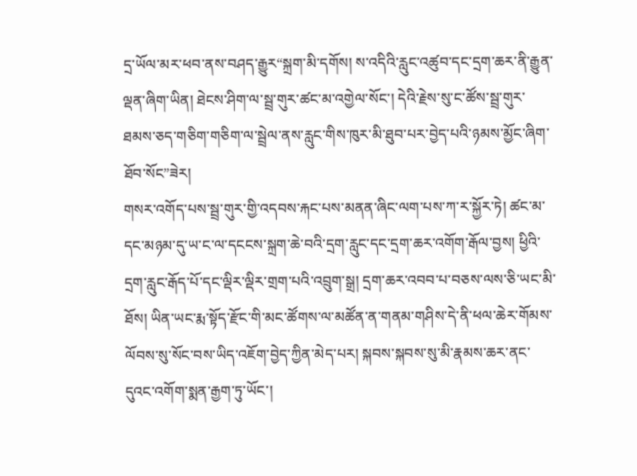དྲ་ཡོལ་མར་ཕབ་ནས་བཤད་རྒྱུར“སྐྲག་མི་དགོས། ས་འདིའི་རླུང་འཚུབ་དང་དྲག་ཆར་ནི་རྒྱུན་ལྡན་ཞིག་ཡིན། ཐེངས་ཤིག་ལ་སྦྲ་གུར་ཚང་མ་འགྱེལ་སོང་། དེའི་རྗེས་སུ་ང་ཚོས་སྦྲ་གུར་ཐམས་ཅད་གཅིག་གཅིག་ལ་སྦྲེལ་ནས་རླུང་གིས་ཁུར་མི་ཐུབ་པར་བྱེད་པའི་ཉམས་མྱོང་ཞིག་ཐོབ་སོང”ཟེར།
གསར་འགོད་པས་སྦྲ་གུར་གྱི་འདབས་རྐང་པས་མནན་ཞིང་ལག་པས་ཀ་ར་སྐྱོར་ཏེ། ཚང་མ་དང་མཉམ་དུ་ཡ་ང་ལ་དངངས་སྐྲག་ཆེ་བའི་དྲག་རླུང་དང་དྲག་ཆར་འགོག་རྒོལ་བྱས། ཕྱིའི་དྲག་རླུང་རྒོད་པོ་དང་ལྡིར་ལྡིར་གྲག་པའི་འབྲུག་སྒྲ། དྲག་ཆར་འབབ་པ་བཅས་ལས་ཅི་ཡང་མི་ཐོས། ཡིན་ཡང་རྨ་སྟོད་རྫོང་གི་མང་ཚོགས་ལ་མཚོན་ན་གནམ་གཤིས་དེ་ནི་ཕལ་ཆེར་གོམས་ལོབས་སུ་སོང་བས་ཡིད་འཇོག་བྱེད་ཀྱིན་མེད་པར། སྐབས་སྐབས་སུ་མི་རྣམས་ཆར་ནང་དུའང་འགོག་སྨན་རྒྱག་ཏུ་ཡོང་།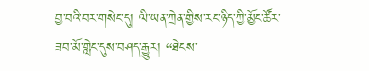བྱ་བའི་བར་གསེང་དུ། ལི་ཡན་ཀྲེན་གྱིས་རང་ཉིད་ཀྱི་མྱོང་ཚོར་ཟབ་མོ་གླེང་དུས་བཤད་རྒྱུར། “ཐེངས་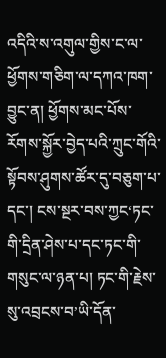འདིའི་ས་འགུལ་གྱིས་ང་ལ་ཕྱོགས་གཅིག་ལ་དཀའ་ཁག་བྱུང་ན། ཕྱོགས་མང་པོས་རོགས་སྐྱོར་བྱེད་པའི་ཀྲུང་གོའི་སྟོབས་ཤུགས་ཚོར་དུ་བཅུག་པ་དང་། ངས་སྔར་བས་ཀྱང‘ཏང་གི་དྲིན་ཤེས་པ་དང་ཏང་གི་གསུང་ལ་ཉན་པ། ཏང་གི་རྗེས་སུ་འབྲངས་བ’ཡི་དོན་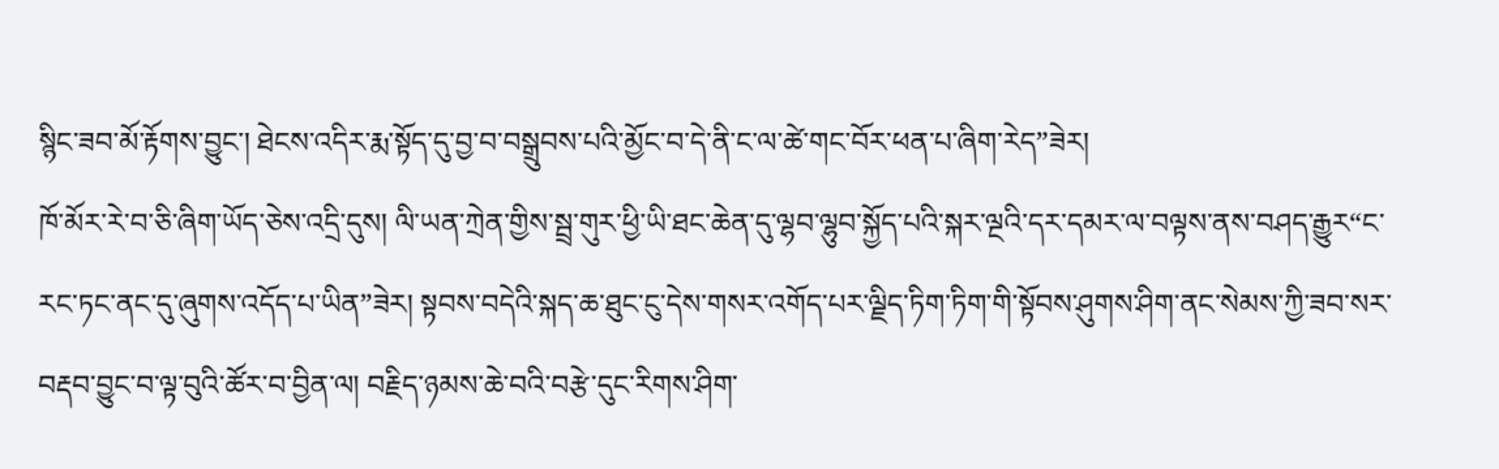སྙིང་ཟབ་མོ་རྟོགས་བྱུང་། ཐེངས་འདིར་རྨ་སྟོད་དུ་བྱ་བ་བསྒྲུབས་པའི་མྱོང་བ་དེ་ནི་ང་ལ་ཚེ་གང་བོར་ཕན་པ་ཞིག་རེད”ཟེར།
ཁོ་མོར་རེ་བ་ཅི་ཞིག་ཡོད་ཅེས་འདྲི་དུས། ལི་ཡན་ཀྲེན་གྱིས་སྦྲ་གུར་ཕྱི་ཡི་ཐང་ཆེན་དུ་ལྷབ་ལྷུབ་སྐྱོད་པའི་སྐར་ལྔའི་དར་དམར་ལ་བལྟས་ནས་བཤད་རྒྱུར“ང་རང་ཏང་ནང་དུ་ཞུགས་འདོད་པ་ཡིན”ཟེར། སྟབས་བདེའི་སྐད་ཆ་ཐུང་ངུ་དེས་གསར་འགོད་པར་ལྗིད་ཏིག་ཏིག་གི་སྟོབས་ཤུགས་ཤིག་ནང་སེམས་ཀྱི་ཟབ་སར་བརྡབ་བྱུང་བ་ལྟ་བུའི་ཚོར་བ་བྱིན་ལ། བརྗིད་ཉམས་ཆེ་བའི་བརྩེ་དུང་རིགས་ཤིག་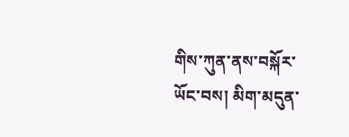གིས་ཀུན་ནས་བསྐོར་ཡོང་བས། མིག་མདུན་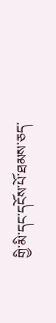གྱི་མི་དང་དངོས་པོ་ཐམས་ཅད་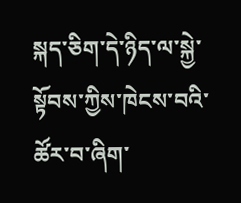སྐད་ཅིག་དེ་ཉིད་ལ་སྐྱེ་སྟོབས་ཀྱིས་ཁེངས་བའི་ཚོར་བ་ཞིག་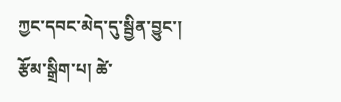ཀྱང་དབང་མེད་དུ་སྦྱིན་བྱུང་།
རྩོམ་སྒྲིག་པ། ཚེ་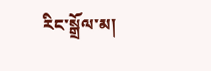རིང་སྒྲོལ་མ།